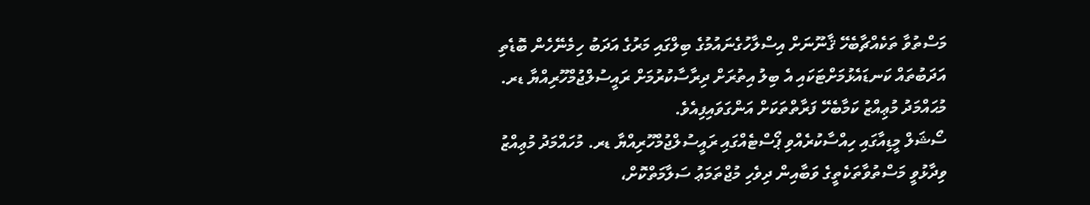މަސްތުވާ ތަކެއްޗާބެހޭ ޤާނޫނަށް އިސްލާހުގެނައުމުގެ ބިލްގައި މަރުގެ އަދަބު ހިމެނޭހެން ބޮޑެތި އަދަބުތައް ކަނޑައެޅުމަށްޓަކައި އެ ބިލު އިތުރަށް ދިރާސާކުރުމަށް ރައީސުލްޖުމްހޫރިއްޔާ ޑރ. މުޙައްމަދު މުޢިއްޒު ކަމާބެހޭ ފަރާތްތަކަށް އަންގަވައިފިއެވެ.
ސޯޝަލް މީޑިއާގައި ހިއްސާކުރެއްވި ޕޯސްޓެއްގައި ރައީސުލްޖުމްހޫރިއްޔާ ޑރ. މުހައްމަދު މުޢިއްޒު ވިދާޅުވީ މަސްތުވާތަކެތީގެ ވަބާއިން ދިވެހި މުޖްތަމަޢު ސަލާމަތްކޮށް،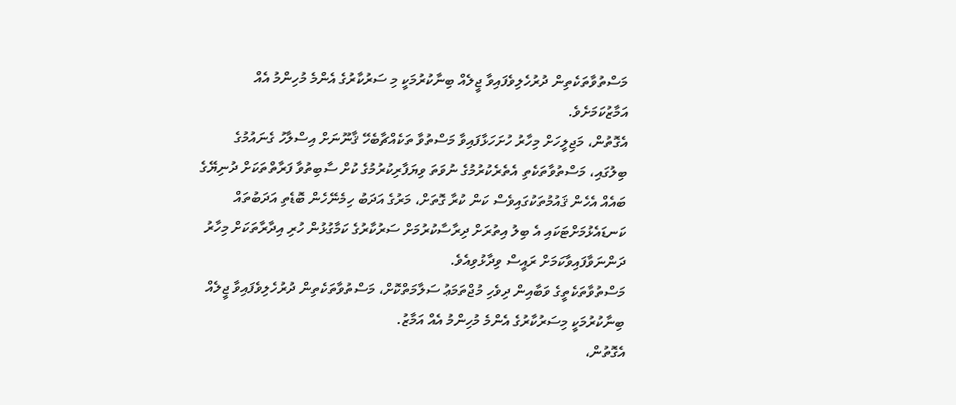މަސްތުވާތަކެތިން ދުރުހެލިވެފައިވާ ޖީލެއް ބިނާކުރުމަކީ މި ސަރުކާރުގެ އެންމެ މުހިންމު އެއް އަމާޒުކަމަށެވެ.
އެގޮތުން، މަޖިލީހަށް މިހާރު ހުށަހަޅާފައިވާ މަސްތުވާ ތަކެއްޗާބެހޭ ޤާނޫނަށް އިސްލާހު ގެނައުމުގެ ބިލުގައި، މަސްތުވާތަކެތި އެތެރެކުރުމުގެ ނުވަތަ ވިޔަފާރިކުރުމުގެ ކުށް ސާބިތުވާ ފަރާތްތަކަށް ދުނިޔޭގެ ބައެއް އެހެން ޤައުމުތަކުގައިވެސް ކަން ކުރާ ގޮތަށް، މަރުގެ އަދަބު ހިމެނޭހެން ބޮޑެތި އަދަބުތައް ކަނޑައެޅުމަށްޓަކައި އެ ބިލު އިތުރަށް ދިރާސާކުރުމަށް ސަރުކާރުގެ ކަމާގުޅުން ހުރި އިދާރާތަކަށް މިހާރު ދަންނަވާފައިވާކަމަށް ރައީސް ވިދާޅުވިއެވެ.
މަސްތުވާތަކެތީގެ ވަބާއިން ދިވެހި މުޖްތަމަޢު ސަލާމަތްކޮށް، މަސްތުވާތަކެތިން ދުރުހެލިވެފައިވާ ޖީލެއް ބިނާކުރުމަކީ މިސަރުކާރުގެ އެންމެ މުހިންމު އެއް އަމާޒު.
އެގޮތުން،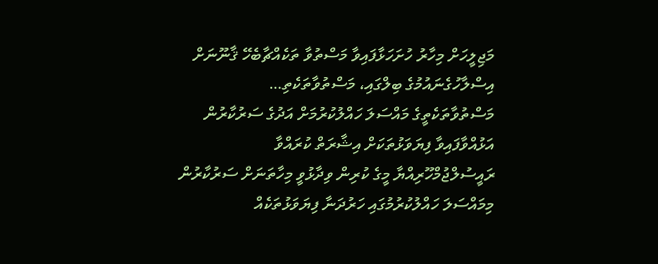މަޖިލީހަށް މިހާރު ހުށަހަޅާފައިވާ މަސްތުވާ ތަކެއްޗާބެހޭ ޤާނޫނަށް އިސްލާހުގެނައުމުގެ ބިލްގައި، މަސްތުވާތަކެތި…
މަސްތުވާތަކެތީގެ މައްސަލަ ހައްލުކުރުމަށް އަދުގެ ސަރުކާރުން އަޅުއްވާފައިވާ ފިޔަވަޅުތަކަށް އިޝާރަތް ކުރައްވާ ރައީސުލްޖުމްހޫރިއްޔާ މީގެ ކުރިން ވިދާޅުވީ މިހާތަނަށް ސަރުކާރުން މިމައްސަލަ ހައްލުކުރުމުގައި ހަރުދަނާ ފިޔަވަޅުތަކެއް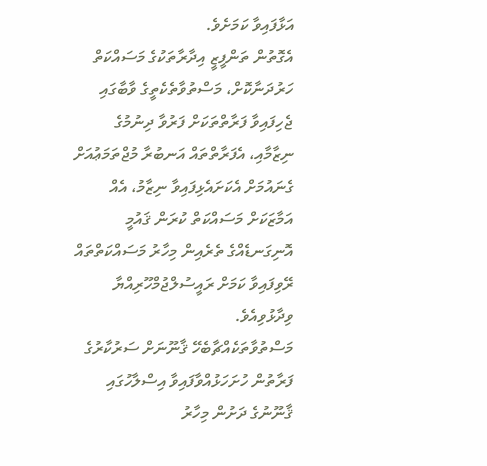އަޅާފައިވާ ކަމަށެވެ.
އެގޮތުން ތަންފީޒީ އިދާރާތަކުގެ މަސައްކަތް ހަރުދަނާކޮށް، މަސްތުވާތެކެތީގެ ވާބާގައި ޖެހިފައިވާ ފަރާތްތަކަށް ފަރުވާ ދިނުމުގެ ނިޒާމާއި، އެފަރާތްތައް އަނބުރާ މުޖްތަމަޢުއަށް ގެނައުމަށް އެކަށައެޅިފައިވާ ނިޒާމު، އެއް އަމާޒަކަށް މަސައްކަތް ކުރަން ޤައުމީ އޮނިގަނޑެއްގެ ތެރެއިން މިހާރު މަސައްކަތްތައް ރޭވިފައިވާ ކަމަށް ރައީސުލްޖުމްހޫރިއްޔާ ވިދާޅުވިއެވެ.
މަސްތުވާތަކެއްޗާބެހޭ ޤާނޫނަށް ސަރުކާރުގެ ފަރާތުން ހުށަހަޅުއްވާފައިވާ އިސްލާހުގައި ޤާނޫނުގެ ދަށުން މިހާރު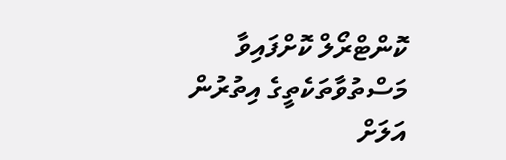ކޮންޓްރޯލް ކޮށްފައިވާ މަސްތުވާތަކެތީގެ އިތުރުން އަލަށް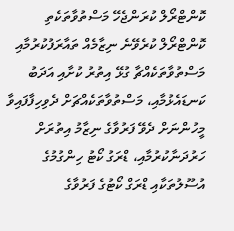ކޮންޓްރޯލް ކުރަންޖެހޭ މަސްތުވާތަކެތި ކޮންޓްރޯލް ކުރެވޭނެ ނިޒާމެއް ތައާރަފުކުރުމާއި މަސްތުވާތަކެއްޗާ ގުޅޭ އިތުރު ކުށާއި އަދަބު ކަނޑައެޅުމާއި، މަސްތުވާތަކެއްޗަށް ދެވިހިފާފައިވާ މީހުންނަށް ދެވޭ ފަރުވާގެ ނިޒާމު އިތުރަށް ހަރުދަނާކުރުމާއި، ޑްރަގު ކޯޓު ހިންގުމުގެ އުސޫލުތަކާއި ޑްރަގް ކޯޓުގެ ފަރުވާގެ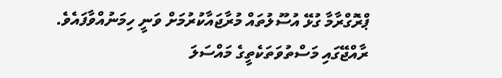ޕްރޮގްރާމާ ގުޅޭ އުސޫލުތައް މުރާޖައާކުރުމަށް ވަނީ ހިމަނުއްވާފައެވެ.
ރާއްޖޭގައި މަސްތުވަތަކެތީގެ މައްސަލަ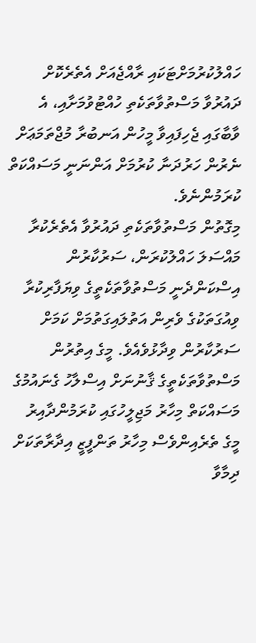ހައްލުކުރުމަށްޓަކައި ރާއްޖެއަށް އެތެރެކޮށް ދައުރުވާ މަސްތުވާތަކެތި ހުއްޓުވުމަށާއި، އެ ވާބާގައި ޖެހިފައިވާ މީހުން އަނބުރާ މުޖްތަމަޢަށް ނެރުން ހަރުދަނާ ކުރުމަށް އަންނަނީ މަސައްކަތް ކުރަމުންނެވެ.
މިގޮތުން މަސްތުވާތަކެތި ދައުރުވާ އެތެރެކުރާ މައްސަލަ ހައްލުކުރަން، ސަރުކާރުން އިސްކަންދެނީ މަސްތުވާތަކެތީގެ ވިޔަފާރިކުރާ ވިއުގަތަކުގެ ވެރިން އަތުލައިގަތުމަށް ކަމަށް ސަރުކާރުން ވިދާޅުވެއެވެ. މީގެ އިތުރުން މަސްތުވާތަކެތީގެ ޤާނުނަށް އިސްލާހު ގެނައުމުގެ މަސައްކަތް މިހާރު މަޖިލީހުގައި ކުރަމުންދާއިރު މީގެ ތެރެއިންވެސް މިހާރު ތަންފީޒީ އިދާރާތަކަށް ދިމާވާ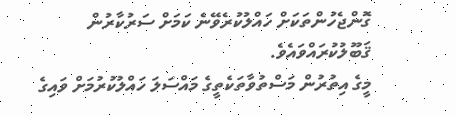ގޮންޖެހުންތަކަށް ހައްލުކުރެވޭނެ ކަމަށް ސަރުކާރުން ޤަބޫލުކުރައްވައެވެ.
މީގެ އިތުރުން މަސްތުވާތަކެތީގެ މައްސަލަ ހައްލުކުރުމަށް ވައިގެ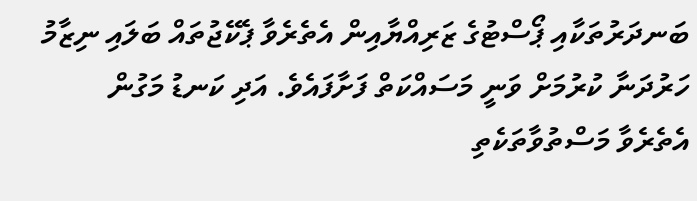ބަނދަރުތަކާއި ޕޯސްޓުގެ ޒަރިއްޔާއިން އެތެރެވާ ޕެކޭޖުތައް ބަލައި ނިޒާމު ހަރުދަނާ ކުރުމަށް ވަނީ މަސައްކަތް ފަށާފައެވެ. އަދި ކަނޑު މަގުން އެތެރެވާ މަސްތުވާތަކެތި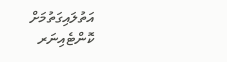އަތުލައިގަތުމަށް ކޮންޓެއިނަރ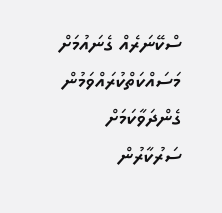ސްކޭނަރެއް ގެނައުމަށް މަސައްކަތްކުރައްވަމުން ގެންދަވާކަމަށް ސަރުކާރުން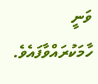ވަނީ ހާމަކުރައްވާފައެވެ.